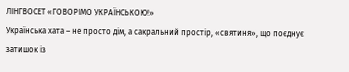ЛІНГВОСЕТ «ГОВОРІМО УКРАЇНСЬКОЮ!»
Українська хата – не просто дім, а сакральний простір, «святиня», що поєднує затишок із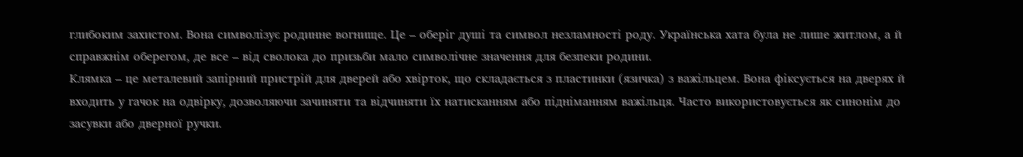глибоким захистом. Вона символізує родинне вогнище. Це – оберіг душі та символ незламності роду. Українська хата була не лише житлом, а й справжнім оберегом, де все – від сволока до призьби мало символічне значення для безпеки родини.
Клямка – це металевий запірний пристрій для дверей або хвірток, що складається з пластинки (язичка) з важільцем. Вона фіксується на дверях й входить у гачок на одвірку, дозволяючи зачиняти та відчиняти їх натисканням або підніманням важільця. Часто використовується як синонім до засувки або дверної ручки.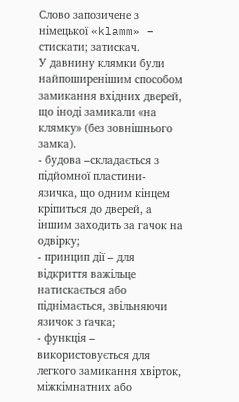Слово запозичене з німецької «klamm» – стискати; затискач.
У давнину клямки були найпоширенішим способом замикання вхідних дверей, що іноді замикали «на клямку» (без зовнішнього замка).
- будова –складається з підйомної пластини-язичка, що одним кінцем кріпиться до дверей, а іншим заходить за гачок на одвірку;
- принцип дії – для відкриття важільце натискається або піднімається, звільняючи язичок з ґачка;
- функція – використовується для легкого замикання хвірток, міжкімнатних або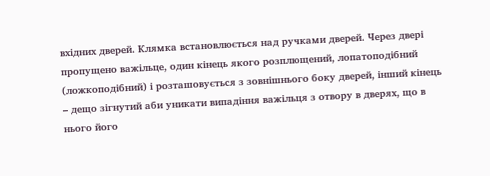вхідних дверей. Клямка встановлюється над ручками дверей. Через двері пропущено важільце, один кінець якого розплющений, лопатоподібний (ложкоподібний) і розташовується з зовнішнього боку дверей, інший кінець – дещо зігнутий аби уникати випадіння важільця з отвору в дверях, що в нього його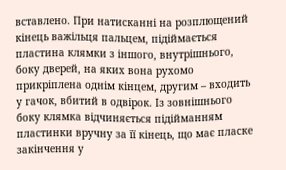вставлено. При натисканні на розплющений кінець важільця пальцем, підіймається пластина клямки з іншого, внутрішнього, боку дверей, на яких вона рухомо прикріплена однім кінцем, другим – входить у гачок, вбитий в одвірок. Із зовнішнього боку клямка відчиняється підійманням пластинки вручну за її кінець, що має пласке закінчення у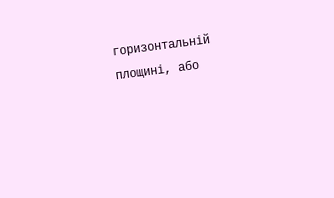горизонтальній площині, або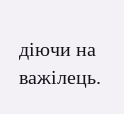діючи на важілець.